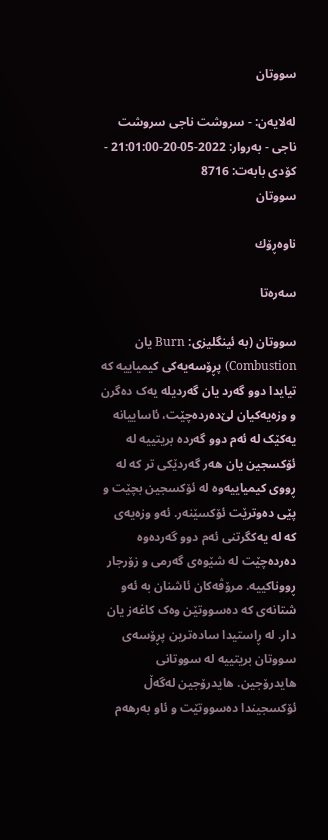سووتان

له‌لایه‌ن: - سروشت ناجی سروشت ناجی - به‌روار: 2022-05-20-21:01:00 - کۆدی بابەت: 8716
سووتان

ناوه‌ڕۆك

سەرەتا

سووتان (بە ئینگلیزی: Burn یان Combustion) پڕۆسەیەکی کیمیاییە کە تیایدا دوو گەرد یان گەردیلە یەک دەگرن و وزەیەکیان لێ‌دەردەچێت، ئاساییانە یەکێک لە ئەم دوو گەردە بریتییە لە ئۆکسجین یان هەر گەردێکی تر کە لە ڕووی کیمیاییەوە لە ئۆکسجین بچێت و پێی دەوترێت ئۆکسێنەر. ئەو وزەیەی کە لە یەکگرتنی ئەم دوو گەردەوە دەردەچێت لە شێوەی گەرمی و زۆرجار ڕووناکییە. مرۆڤەکان ئاشنان بە ئەو شتانەی کە دەسووتێن وەک کاغەز یان دار. لە ڕاستیدا سادەترین پڕۆسەی سووتان بریتییە لە سووتانی هایدرۆجین. هایدرۆجین لەگەڵ ئۆکسجیندا دەسووتێت و ئاو بەرهەم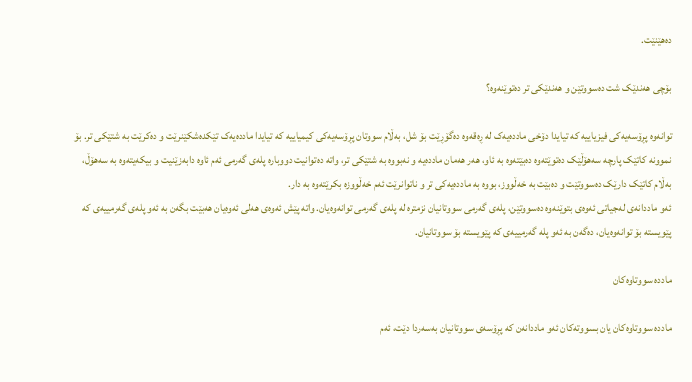دەهێنێت.

بۆچی هەندێک شت دەسووتێن و هەندێکی تر دەتوێنەوە؟

توانەوە پڕۆسەیەکی فیزیاییە کە تیایدا دۆخی ماددەیەک لە ڕەقەوە دەگۆڕێت بۆ شل، بەڵام سووتان پڕۆسەیەکی کیمیاییە کە تیایدا ماددەیەک تێکدەشکێنرێت و دەکرێت بە شتێکی تر. بۆ نموونە کاتێک پارچە سەهۆڵێک دەتوێتەوە دەبێتەوە بە ئاو، هەر هەمان ماددەیە و نەبووە بە شتێکی تر، واتە دەتوانیت دووبارە پلەی گەرمی ئەم ئاوە دابەزێنیت و بیکەیتەوە بە سەهۆڵ، بەڵام کاتێک دارێک دەسووتێت و دەبێت بە خەڵووز، بووە بە ماددەیەکی تر و ناتوانرێت ئەم خەڵووزە بکرێتەوە بە دار.
ئەو ماددانەی لەجیاتی ئەوەی بتوێنەوە دەسووتێن، پلەی گەرمی سووتانیان نزمترە لە پلەی گەرمی توانەوەیان. واتە پێش ئەوەی هەلی ئەوەیان هەبێت بگەن بە ئەو پلەی گەرمییەی کە پێویستە بۆ توانەوەیان، دەگەن بە ئەو پلە گەرمییەی کە پێویستە بۆ سووتانیان.

ماددە سووتاوەکان

ماددە سووتاوەکان یان بسووتەکان ئەو ماددانەن کە پڕۆسەی سووتانیان بەسەردا دێت، ئەم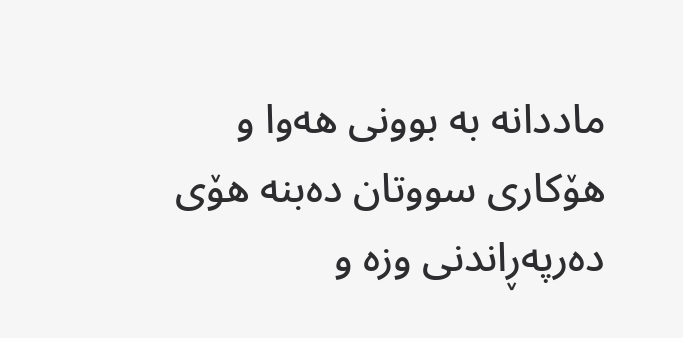ماددانە بە بوونی هەوا و هۆکاری سووتان دەبنە هۆی دەرپەڕاندنی وزە و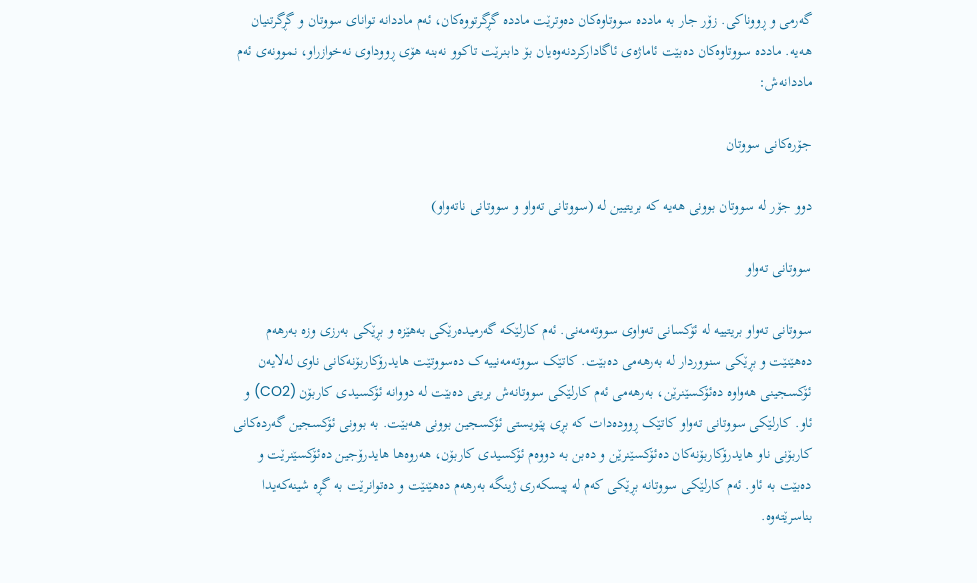گەرمی و ڕووناکی. زۆر جار بە ماددە سووتاوەکان دەوترێت ماددە گڕگرتووەکان، ئەم ماددانە توانای سووتان و گڕگرتنیان هەیە. ماددە سووتاوەکان دەبێت ئاماژەی ئاگادارکردنەوەیان بۆ دابنرێت تاکوو نەبنە هۆی ڕووداوی نەخوازراو، نموونەی ئەم ماددانەش:

جۆرەکانی سووتان

دوو جۆر لە سووتان بوونی هەیە کە بریتیین لە (سووتانی تەواو و سووتانی ناتەواو)

سووتانی تەواو

سووتانی تەواو بریتییە لە ئۆکسانی تەواوی سووتەمەنی. ئەم کارلێکە گەرمیدەرێکی بەهێزە و بڕێکی بەرزی وزە بەرهەم دەهێنێت و بڕێکی سنووردار لە بەرهەمی دەبێت. کاتێک سووتەمەنییەک دەسووتێت هایدرۆکاربۆنەکانی ناوی لەلایەن ئۆکسجینی هەواوە دەئۆکسێنرێن، بەرهەمی ئەم کارلێکی سووتانەش بریتی دەبێت لە دووانە ئۆکسیدی کاربۆن (CO2) و ئاو. کارلێکی سووتانی تەواو کاتێک ڕوودەدات کە بڕی پێویستی ئۆکسجین بوونی هەبێت. بە بوونی ئۆکسجین گەردەکانی کاربۆنی ناو هایدرۆکاربۆنەکان دەئۆکسێنرێن و دەبن بە دووەم ئۆکسیدی کاربۆن، هەروەها هایدرۆجین دەئۆکسێنرێت و دەبێت بە ئاو. ئەم کارلێکی سووتانە بڕێکی کەم لە پیسکەری ژینگە بەرهەم دەهێنێت و دەتوانرێت بە گڕە شینەکەیدا بناسرێتەوە.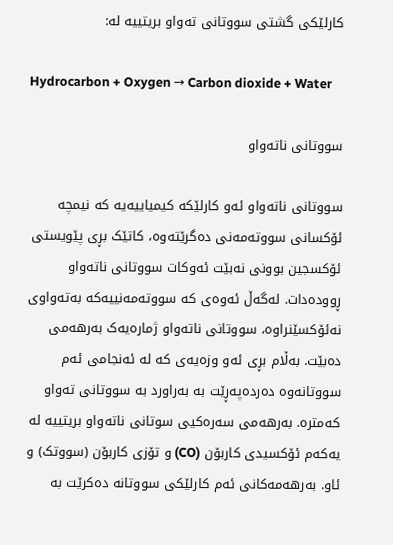کارلێکی گشتی سووتانی تەواو بریتییە لە:

Hydrocarbon + Oxygen → Carbon dioxide + Water

سووتانی ناتەواو

سووتانی ناتەواو ئەو کارلێکە کیمیاییەیە کە نیمچە ئۆکسانی سووتەمەنی دەگرێتەوە، کاتێک بڕی پێویستی ئۆکسجین بوونی نەبێت ئەوکات سووتانی ناتەواو ڕوودەدات. لەگەڵ ئەوەی کە سووتەمەنییەکە بەتەواوی نەئۆکسێنراوە، سووتانی ناتەواو ژمارەیەک بەرهەمی دەبێت. بەڵام بڕی ئەو وزەیەی کە لە ئەنجامی ئەم سووتانەوە دەردەپەڕێت بە بەراورد بە سووتانی تەواو کەمترە. بەرهەمی سەرەکیی سوتانی ناتەواو بریتییە لە یەکەم ئۆکسیدی کاربۆن (CO) و تۆزی کاربۆن (سووتک) و ئاو. بەرهەمەکانی ئەم کارلێکی سووتانە دەکرێت بە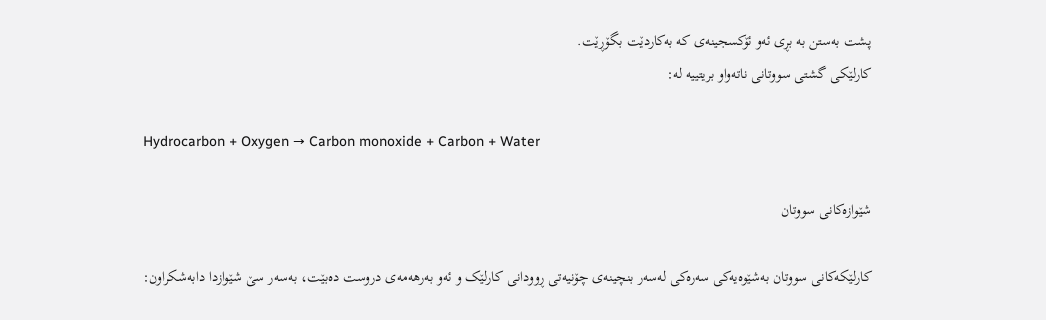پشت بەستن بە بڕی ئەو ئۆکسجینەی کە بەکاردێت بگۆڕێت.
کارلێکی گشتی سووتانی ناتەواو بریتییە لە:

Hydrocarbon + Oxygen → Carbon monoxide + Carbon + Water

شێوازەکانی سووتان

کارلێکەکانی سووتان بەشێوەیەکی سەرەکی لەسەر بنچینەی چۆنیەتی ڕوودانی کارلێک و ئەو بەرهەمەی دروست دەبێت، بەسەر سێ شێوازدا دابەشکراون: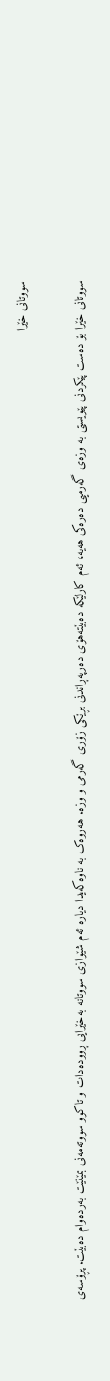سووتانی خێرا

سووتانی خێرا بۆ دەست پێکردنی پێویستی بە وزەی گەرمیی دەرەکی هەیە، ئەم کارلێکە دەبێتەهۆی دەرپەڕاندنی بڕێکی زۆری گەرمی و وزە. هەروەک بە ناوەکەیدا دیارە ئەم شێوازی سووتانە بەخێرایی ڕوودەدات و تاکوو سووتەمەنی بمێنێت بەردەوام دەبێت. پڕۆسەی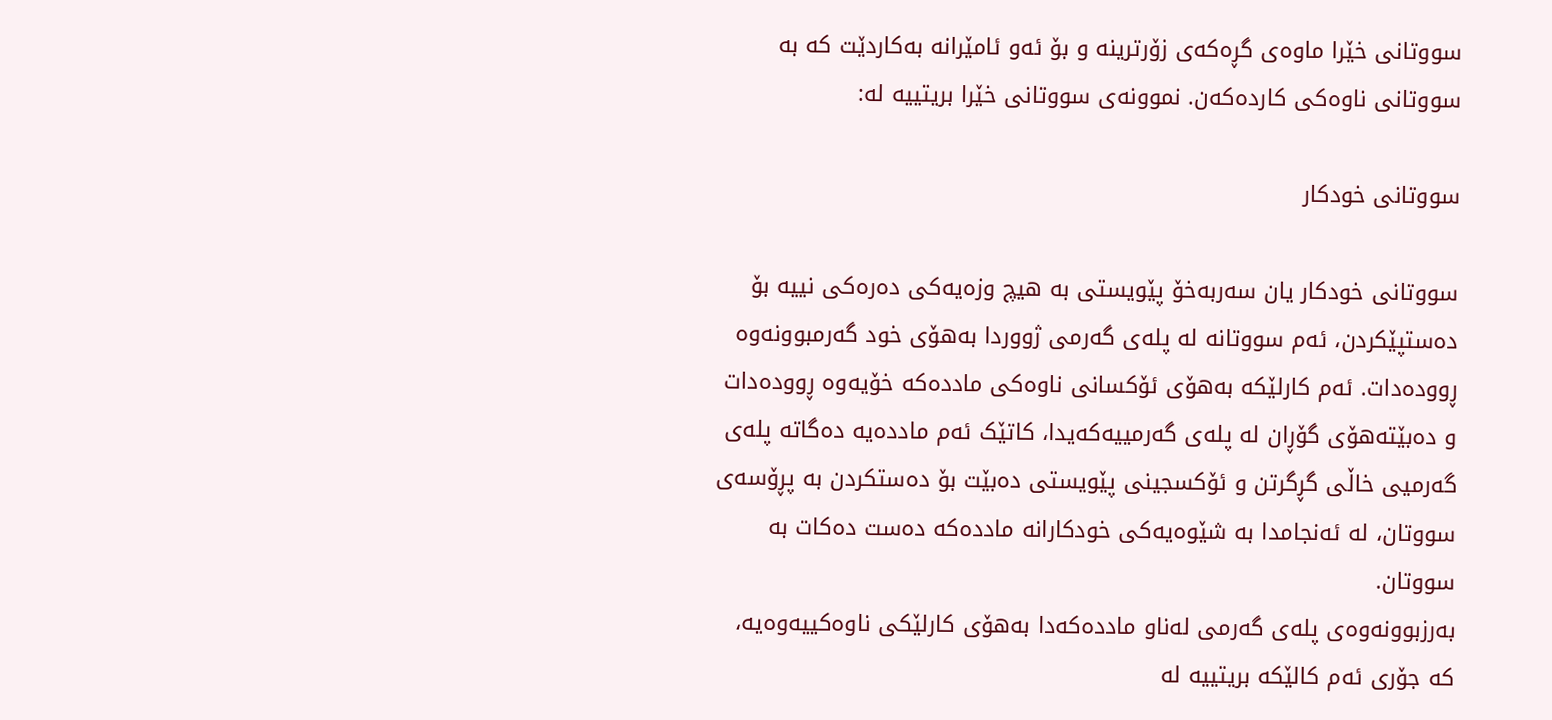سووتانی خێرا ماوەی گڕەکەی زۆرترینە و بۆ ئەو ئامێرانە بەکاردێت کە بە سووتانی ناوەکی کاردەکەن. نموونەی سووتانی خێرا بریتییە لە:

سووتانی خودکار

سووتانی خودکار یان سەربەخۆ پێویستی بە هیچ وزەیەکی دەرەکی نییە بۆ دەستپێکردن، ئەم سووتانە لە پلەی گەرمی ژووردا بەهۆی خود گەرمبوونەوە ڕوودەدات. ئەم کارلێکە بەهۆی ئۆکسانی ناوەکی ماددەکە خۆیەوە ڕوودەدات و دەبێتەهۆی گۆڕان لە پلەی گەرمییەکەیدا، کاتێک ئەم ماددەیە دەگاتە پلەی گەرمیی خاڵی گڕگرتن و ئۆکسجینی پێویستی دەبێت بۆ دەستکردن بە پڕۆسەی سووتان، لە ئەنجامدا بە شێوەیەکی خودکارانە ماددەکە دەست دەکات بە سووتان.
بەرزبوونەوەی پلەی گەرمی لەناو ماددەکەدا بەهۆی کارلێکی ناوەکییەوەیە، کە جۆری ئەم کالێکە بریتییە لە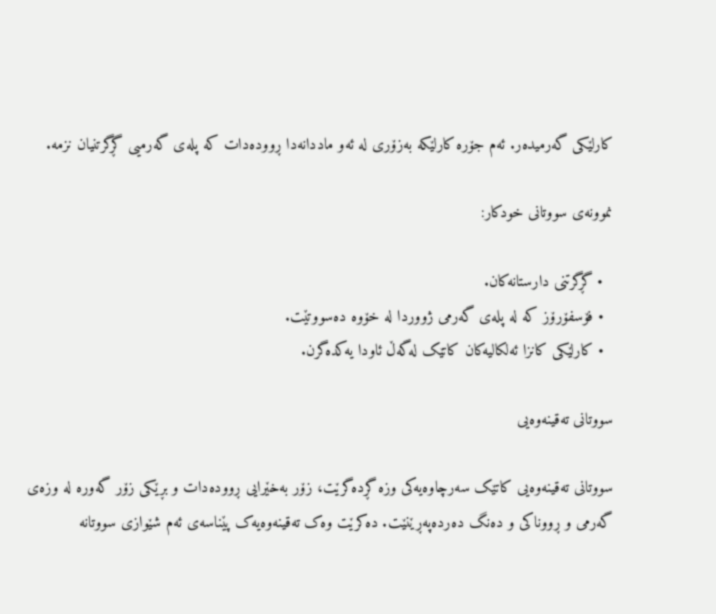کارلێکی گەرمیدەر. ئەم جۆرە کارلێکە بەزۆری لە ئەو ماددانەدا ڕوودەدات کە پلەی گەرمیی گڕگرتنیان نزمە.

نموونەی سووتانی خودکار:

  • گڕگرتنی دارستانەکان.
  • فۆسفۆرۆز کە لە پلەی گەرمی ژووردا لە خۆوە دەسووتێت.
  • کارلێکی کانزا ئەلکالیەکان کاتێک لەگەڵ ئاودا یەکدەگرن.

سووتانی تەقینەوەیی

سووتانی تەقینەوەیی کاتێک سەرچاوەیەکی وزە گڕدەگرێت، زۆر بەخێرایی ڕوودەدات و بڕێکی زۆر گەورە لە وزەی گەرمی و ڕووناکی و دەنگ دەردەپەڕێنێت. دەکرێت وەک تەقینەوەیەک پێناسەی ئەم شێوازی سووتانە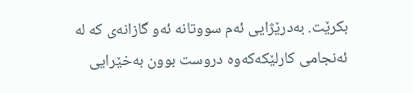بکرێت. بەدرێژایی ئەم سووتانە ئەو گازانەی کە لە ئەنجامی کارلێکەکەوە دروست بوون بەخێرایی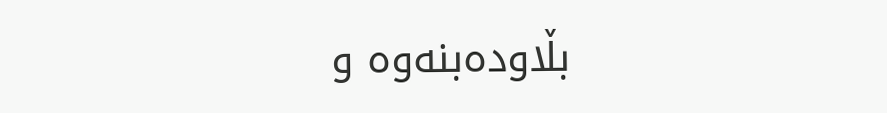بڵاودەبنەوە و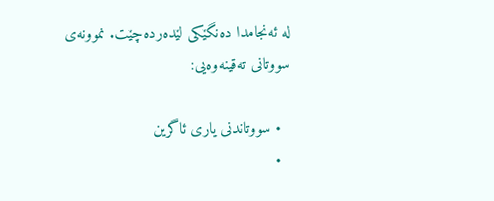لە ئەنجامدا دەنگێکی لێدەردەچێت. نموونەی سووتانی تەقینەوەیی:

  • سووتاندنی یاری ئاگرین
  •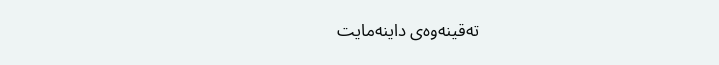تەقینەوەی داینەمایت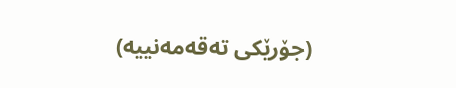(جۆرێکی تەقەمەنییە)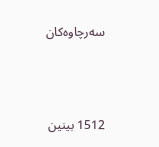سەرچاوەکان



1512 بینین